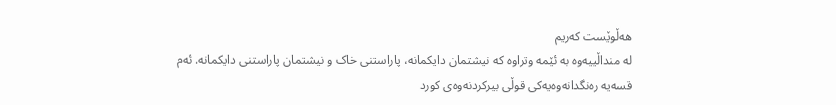هەڵوێست کەریم
لە منداڵییەوە بە ئێمە وتراوە کە نیشتمان دایکمانە، پاراستنی خاک و نیشتمان پاراستنی دایکمانە. ئەم قسەیە رەنگدانەوەیەکی قوڵی بیرکردنەوەی کورد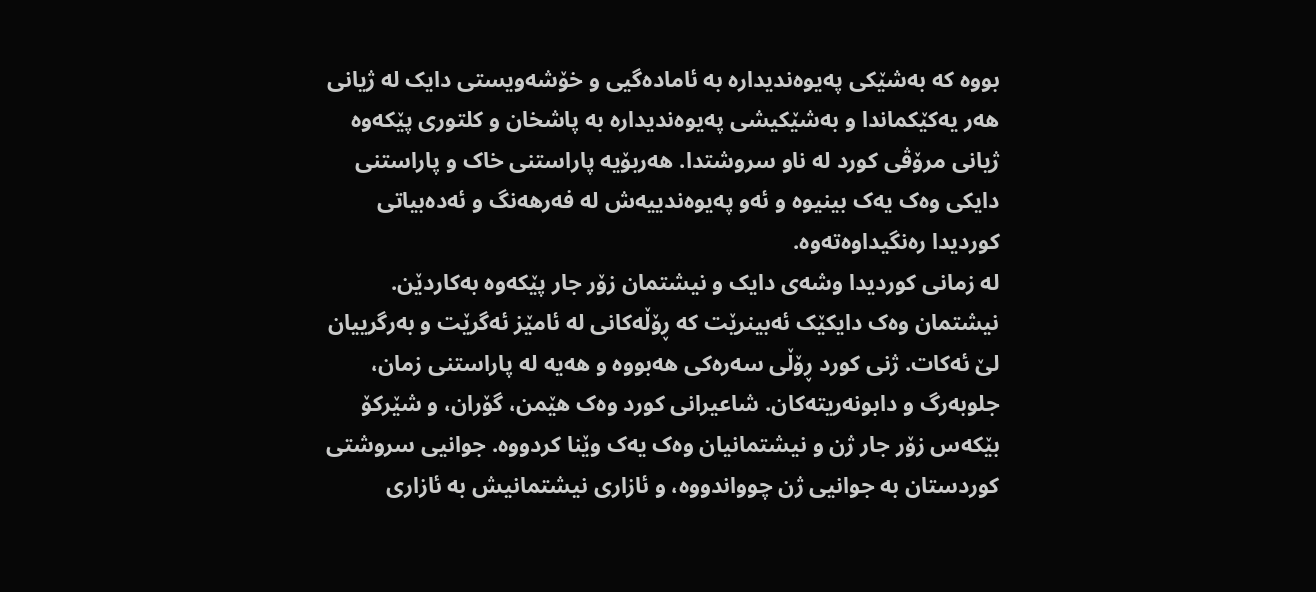بووە کە بەشێکی پەیوەندیدارە بە ئامادەگیی و خۆشەویستی دایک لە ژیانی هەر یەکێکماندا و بەشێکیشی پەیوەندیدارە بە پاشخان و کلتوری پێکەوە ژیانی مرۆڤی کورد لە ناو سروشتدا. هەربۆیە پاراستنی خاک و پاراستنی دایکی وەک یەک بینیوە و ئەو پەیوەندییەش لە فەرهەنگ و ئەدەبیاتی کوردیدا رەنگیداوەتەوە.
لە زمانی کوردیدا وشەی دایک و نیشتمان زۆر جار پێکەوە بەکاردێن. نیشتمان وەک دایکێک ئەبینرێت کە ڕۆڵەکانی لە ئامێز ئەگرێت و بەرگرییان لێ ئەکات. ژنی کورد ڕۆڵی سەرەکی هەبووە و هەیە لە پاراستنی زمان، جلوبەرگ و دابونەریتەکان. شاعیرانی کورد وەک هێمن، گۆران، و شێرکۆ بێکەس زۆر جار ژن و نیشتمانیان وەک یەک وێنا کردووە. جوانیی سروشتی کوردستان بە جوانیی ژن چوواندووە، و ئازاری نیشتمانیش بە ئازاری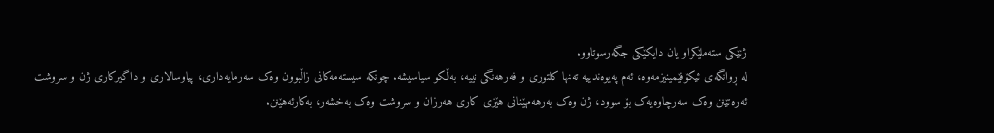ژنێکی ستەملێکراو یان دایکێکی جگەرسوتاوو.
لە ڕوانگەی ئیکۆفێمینیزمەوە، ئەم پەیوەندییە تەنها کلتوری و فەرهەنگی نییە، بەڵکو سیاسیشە. چونکە سیستەمەکانی زاڵبوون وەک سەرمایەداری، پیاوسالاری و داگیرکاری ژن و سروشت ئەرەتێنن وەک سەرچاوەیەک بۆ سوود، ژن وەک بەرهەمهێنانی هێزی کاری هەرزان و سروشت وەک بەخشەر، بەکارئەهێنن.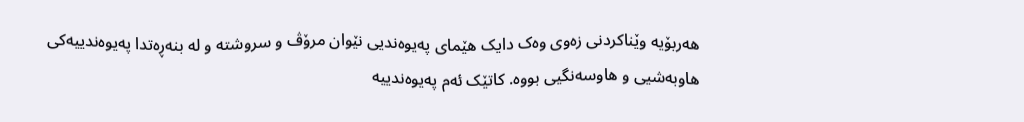هەربۆیە وێناکردنی زەوی وەک دایک هێمای پەیوەندیی نێوان مرۆڤ و سروشتە و لە بنەڕەتدا پەیوەندییەکی هاوبەشیی و هاوسەنگیی بووە. کاتێک ئەم پەیوەندییە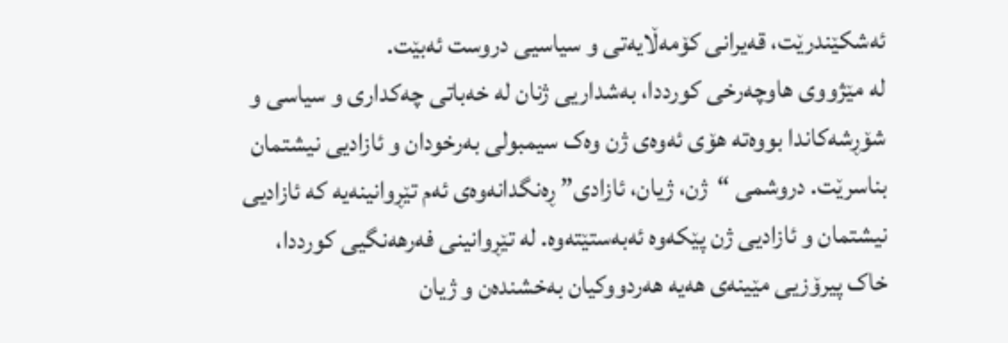ئەشکێندرێت، قەیرانی کۆمەڵایەتی و سیاسیی دروست ئەبێت.
لە مێژووی هاوچەرخی کورددا، بەشداریی ژنان لە خەباتی چەکداری و سیاسی و شۆڕشەکاندا بووەتە هۆی ئەوەی ژن وەک سیمبولی بەرخودان و ئازادیی نیشتمان بناسرێت. دروشمی “ژن، ژیان، ئازادی” ڕەنگدانەوەی ئەم تێڕوانینەیە کە ئازادیی نیشتمان و ئازادیی ژن پێکەوە ئەبەستێتەوە. لە تێڕوانینی فەرهەنگیی کورددا، خاک پیرۆزیی مێینەی هەیە هەردووکیان بەخشندەن و ژیان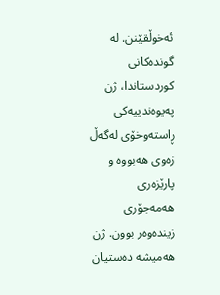ئەخوڵقێنن. لە گوندەکانی کوردستاندا، ژن پەیوەندییەکی ڕاستەوخۆی لەگەڵ زەوی هەبووە و پارێزەری هەمەجۆری زیندەوەر بوون. ژن هەمیشە دەستیان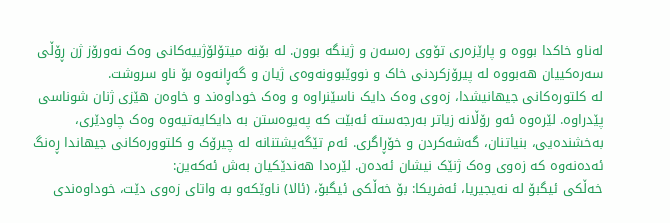لەناو خاکدا بووە و پارێزەری تۆوی رەسەن و ژینگە بوون. لە بۆنە میتۆلۆژییەکانی وەک نەورۆز ژن ڕۆڵی سەرەکییان هەبووە لە پیرۆزکردنی خاک و نووێبوونەوەی ژیان و گەڕانەوە بۆ ناو سروشت.
لە کلتورەکانی جیهانیشدا، زەوی وەک دایک ناسێنراوە و وەک خوداوەند و خاوەن هێزی ژنان شوناسی پێدراوە. لێرەوە ئەو رۆڵانە زیاتر بەرجەستە ئەبێت کە پەیوەستن بە دایکایەتیەوە وەک چاودێری، بەخشندەیی، بنیاتنان، گەشەکردن و خۆڕاگری. ئەم تێگەیشتنانە لە چیرۆک و کلتوورەکانی جیهاندا ڕەنگ ئەدەنەوە کە زەوی وەک ژنێک نیشان ئەدەن. لێرەدا هەندێکیان بەش ئەکەین:
خەڵکی ئیگبۆ لە نەیجیریا، ئەفریکا: بۆ خەڵکی ئیگبۆ، (ئالا) ناوێکەو بە واتای زەوی دێت، خوداوەندی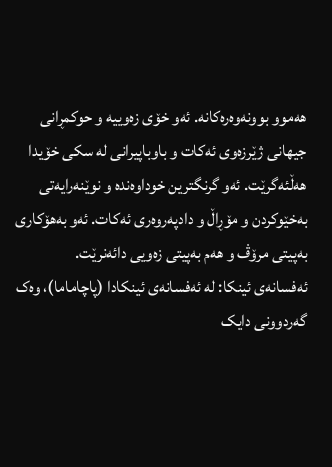هەموو بوونەوەرەکانە. ئەو خۆی زەوییە و حوکمڕانی جیهانی ژێرزەوی ئەکات و باوباپیرانی لە سکی خۆیدا هەڵئەگرێت. ئەو گرنگترین خوداوەندە و نوێنەرایەتی بەخێوکردن و مۆڕاڵ و دادپەروەری ئەکات. ئەو بەهۆکاری بەپیتی مرۆڤ و هەم بەپیتی زەویی دائەنرێت.
ئەفسانەی ئینکا: لە ئەفسانەی ئینکادا (پاچاماما)، وەک گەردوونی دایک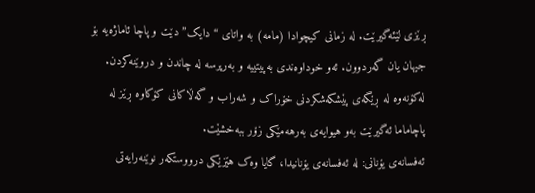ڕێزی لێئەگیرێت. لە زمانی کیچوادا (مامە) بە واتای “دایک” دێت و پاچا ئاماژەیە بۆ جیهان یان گەردوون. ئەو خوداوەندی بەپیتییە و بەرپرسە لە چاندن و دروێنەکردن. لەکۆنەوە لە ڕێگەی پێشکەشکردنی خۆراک و شەراب و گەڵاکانی کۆکاوە ڕێز لە پاچاماما ئەگیرێت بەو هیوایەی بەرهەمێکی زۆر ببەخشێت.
ئەفسانەی یۆنانی: لە ئەفسانەی یۆنانیدا، گایا وەک هێزێکی درووستکەر نوێنەرایەتی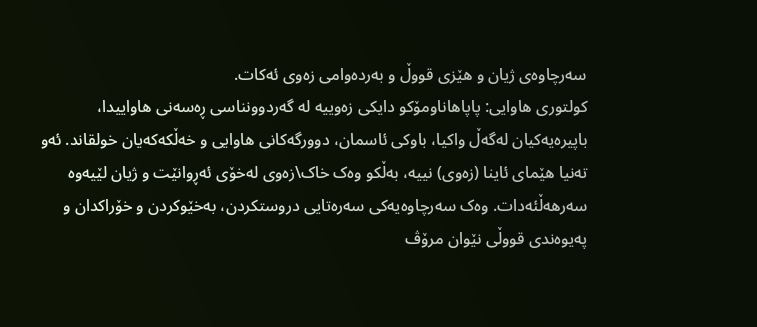سەرچاوەی ژیان و هێزی قووڵ و بەردەوامی زەوی ئەکات.
کولتوری هاوایی: پاپاهاناومۆکو دایکی زەوییە لە گەردوونناسی ڕەسەنی هاواییدا، باپیرەیەکیان لەگەڵ واکیا، باوکی ئاسمان، دوورگەکانی هاوایی و خەڵکەکەیان خولقاند. ئەو تەنیا هێمای ئاینا (زەوی) نییە، بەڵکو وەک خاک\زەوی لەخۆی ئەڕوانێت و ژیان لێیەوە سەرهەڵئەدات. وەک سەرچاوەیەکی سەرەتایی دروستکردن، بەخێوکردن و خۆراکدان و پەیوەندی قووڵی نێوان مرۆڤ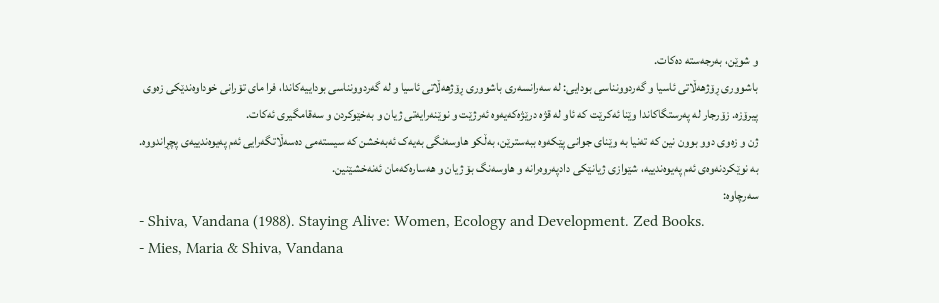و شوێن، بەرجەستە دەکات.
باشووری ڕۆژهەڵاتی ئاسیا و گەردوونناسی بودایی: لە سەرانسەری باشووری ڕۆژهەڵاتی ئاسیا و لە گەردوونناسی بوداییەکاندا، فرا مای تۆرانی خوداوەندێکی زەوی پیرۆزە. زۆرجار لە پەرستگاکاندا وێنا ئەکرێت کە ئاو لە قژە درێژەکەیەوە ئەرژێت و نوێنەرایەتی ژیان و بەخێوکردن و سەقامگیری ئەکات.
ژن و زەوی دوو بوون نین کە تەنیا بە وێنای جوانی پێکەوە ببەسترێن، بەڵکو هاوسەنگی بەیەک ئەبەخشن کە سیستەمی دەسەڵاتگەرایی ئەم پەیوەندییەی پچڕاندووە. بە نوێکردنەوەی ئەم پەیوەندییە، شێوازی ژیانێکی دادپەروەرانە و هاوسەنگ بۆ ژیان و هەسارەکەمان ئەنەخشێنین.
سەرچاوە:
- Shiva, Vandana (1988). Staying Alive: Women, Ecology and Development. Zed Books.
- Mies, Maria & Shiva, Vandana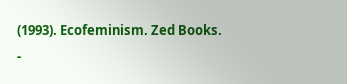(1993). Ecofeminism. Zed Books.
-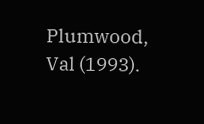Plumwood, Val (1993).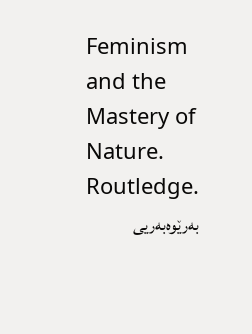Feminism and the Mastery of Nature. Routledge.
بەرێوەبەریی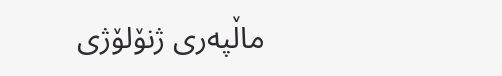ماڵپەری ژنۆلۆژی